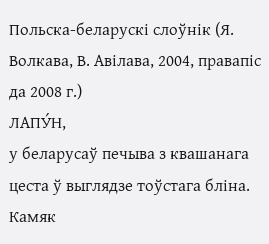Польска-беларускі слоўнік (Я. Волкава, В. Авілава, 2004, правапіс да 2008 г.)
ЛАПУ́Н,
у беларусаў печыва з квашанага цеста ў выглядзе тоўстага бліна. Камяк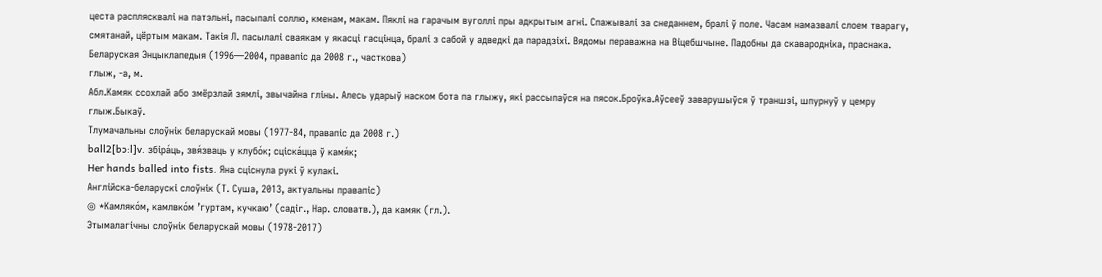цеста расплясквалі на патэльні, пасыпалі соллю, кменам, макам. Пяклі на гарачым вуголлі пры адкрытым агні. Спажывалі за снеданнем, бралі ў поле. Часам намазвалі слоем тварагу, смятанай, цёртым макам. Такія Л. пасылалі сваякам у якасці гасцінца, бралі з сабой у адведкі да парадзіхі. Вядомы пераважна на Віцебшчыне. Падобны да скавародніка, праснака.
Беларуская Энцыклапедыя (1996—2004, правапіс да 2008 г., часткова)
глыж, ‑а, м.
Абл.Камяк ссохлай або змёрзлай зямлі, звычайна гліны. Алесь ударыў наском бота па глыжу, які рассыпаўся на пясок.Броўка.Аўсееў заварушыўся ў траншэі, шпурнуў у цемру глыж.Быкаў.
Тлумачальны слоўнік беларускай мовы (1977-84, правапіс да 2008 г.)
ball2[bɔ:l]v. збіра́ць, звя́зваць у клубо́к; сціска́цца ў камя́к;
Her hands balled into fists. Яна сціснула рукі ў кулакі.
Англійска-беларускі слоўнік (Т. Суша, 2013, актуальны правапіс)
◎ *Камляко́м, камлвко́м ’гуртам, кучкаю’ (садir., Нар. словатв.), да камяк (гл.).
Этымалагічны слоўнік беларускай мовы (1978-2017)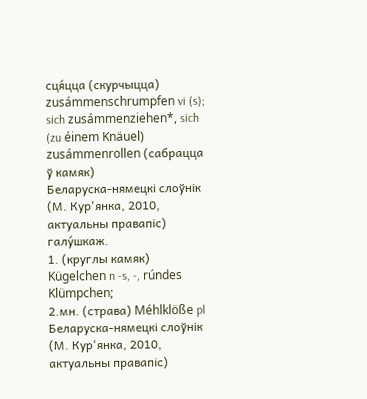сця́цца (скурчыцца) zusámmenschrumpfen vi (s); sich zusámmenziehen*, sich (zu éinem Knäuel) zusámmenrollen (сабрацца ў камяк)
Беларуска-нямецкі слоўнік (М. Кур'янка, 2010, актуальны правапіс)
галу́шкаж.
1. (круглы камяк) Kügelchen n -s, -, rúndes Klümpchen;
2.мн. (страва) Méhlklöße pl
Беларуска-нямецкі слоўнік (М. Кур'янка, 2010, актуальны правапіс)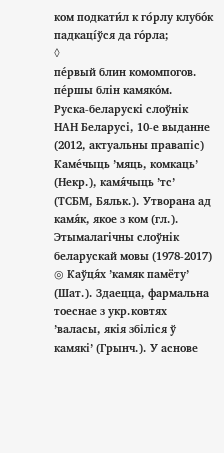ком подкати́л к го́рлу клубо́к падкаці́ўся да го́рла;
◊
пе́рвый блин комомпогов. пе́ршы блін камяко́м.
Руска-беларускі слоўнік НАН Беларусі, 10-е выданне (2012, актуальны правапіс)
Каме́чыць ’мяць, комкаць’ (Некр.), камя́чыць ’тс’ (ТСБМ, Бяльк.). Утворана ад камя́к, якое з ком (гл.).
Этымалагічны слоўнік беларускай мовы (1978-2017)
◎ Каўця́х ’камяк памёту’ (Шат.). Здаецца, фармальна тоеснае з укр.ковтях ’валасы, якія збіліся ў камякі’ (Грынч.). У аснове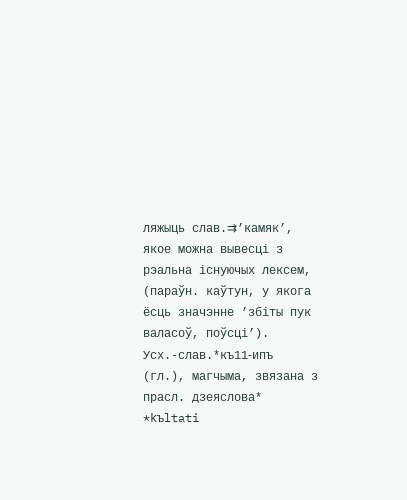ляжыць слав.⇉’камяк’, якое можна вывесці з рэальна існуючых лексем, (параўн. каўтун, у якога ёсць значэнне ’збіты пук валасоў, поўсці’). Усх.-слав.*къ11‑ипъ (гл.), магчыма, звязана з прасл. дзеяслова* *kъltati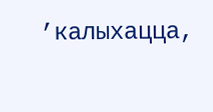’калыхацца,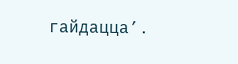гайдацца’.